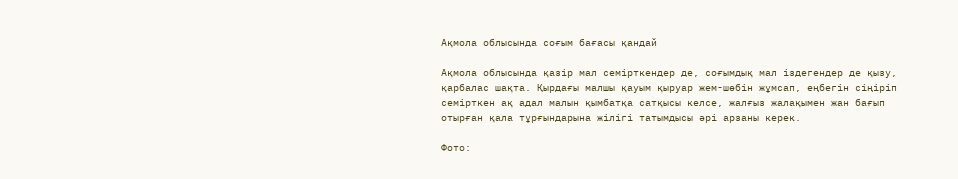Ақмола облысында соғым бағасы қандай

Ақмола облысында қазір мал семірткендер де, соғымдық мал іздегендер де қызу, қарбалас шақта. Қырдағы малшы қауым қыруар жем-шөбін жұмсап, еңбегін сіңіріп семірткен ақ адал малын қымбатқа сатқысы келсе, жалғыз жалақымен жан бағып отырған қала тұрғындарына жілігі татымдысы әрі арзаны керек.

Фото: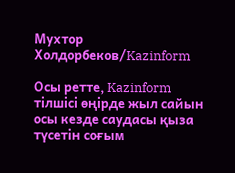Мухтор Холдорбеков/Kazinform

Осы ретте, Kazinform тілшісі өңірде жыл сайын осы кезде саудасы қыза түсетін соғым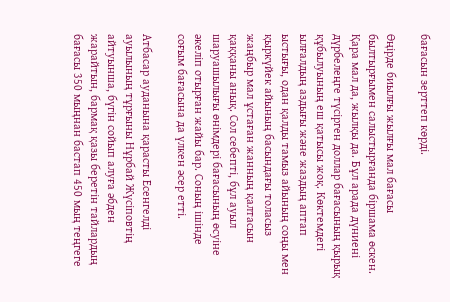бағасын зерттеп көрді.

Өңірде биылғы жылғы мал бағасы былтырғымен салыстырғанда біршама өскен. Қара мал да, жылқы да. Бұл арада дүниені дүрбелеңге түсірген доллар бағасының қырық құбылуының еш қатысы жоқ. Көктемдегі ылғалдың аздығы және жаздың аптап ыстығы, одан қалды тамыз айының соңы мен қыркүйек айының басындағы толасыз жаңбыр мал ұстаған жанның қалтасын қаққаны анық. Сол себепті, бұл ауыл шаруашылығы өнімдері бағасының өсуіне әкеліп отырған жайы бар. Соның ішінде соғым бағасына да үлкен әсер етті.

Атбасар ауданына қарасты Есенгелді ауылының тұрғыны Нұрбай Жүсіповтің айтуынша, бүгін сойып алуға әбден жарайтын, бармақ қазы беретін тайлардың бағасы 350 мыңнан бастап 450 мың теңгеге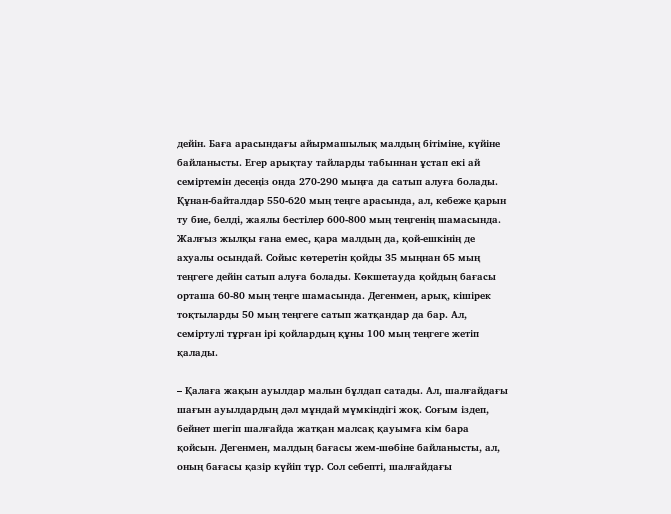дейін. Баға арасындағы айырмашылық малдың бітіміне, күйіне байланысты. Егер арықтау тайларды табыннан ұстап екі ай семіртемін десеңіз онда 270-290 мыңға да сатып алуға болады. Құнан-байталдар 550-620 мың теңге арасында, ал, кебеже қарын ту бие, белді, жаялы бестілер 600-800 мың теңгенің шамасында. Жалғыз жылқы ғана емес, қара малдың да, қой-ешкінің де ахуалы осындай. Сойыс көтеретін қойды 35 мыңнан 65 мың теңгеге дейін сатып алуға болады. Көкшетауда қойдың бағасы орташа 60-80 мың теңге шамасында. Дегенмен, арық, кішірек тоқтыларды 50 мың теңгеге сатып жатқандар да бар. Ал, семіртулі тұрған ірі қойлардың құны 100 мың теңгеге жетіп қалады.

– Қалаға жақын ауылдар малын бұлдап сатады. Ал, шалғайдағы шағын ауылдардың дәл мұндай мүмкіндігі жоқ. Соғым іздеп, бейнет шегіп шалғайда жатқан малсақ қауымға кім бара қойсын. Дегенмен, малдың бағасы жем-шөбіне байланысты, ал, оның бағасы қазір күйіп тұр. Сол себепті, шалғайдағы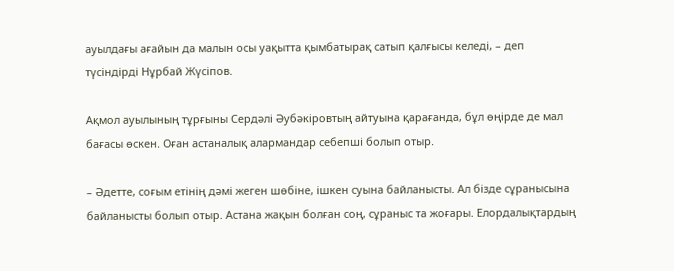ауылдағы ағайын да малын осы уақытта қымбатырақ сатып қалғысы келеді, – деп түсіндірді Нұрбай Жүсіпов.

Ақмол ауылының тұрғыны Сердәлі Әубәкіровтың айтуына қарағанда, бұл өңірде де мал бағасы өскен. Оған астаналық алармандар себепші болып отыр.

– Әдетте, соғым етінің дәмі жеген шөбіне, ішкен суына байланысты. Ал бізде сұранысына байланысты болып отыр. Астана жақын болған соң, сұраныс та жоғары. Елордалықтардың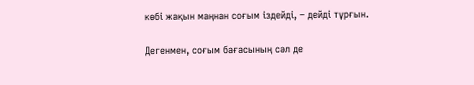көбі жақын маңнан соғым іздейді, – дейді тұрғын.

Дегенмен, соғым бағасының сәл де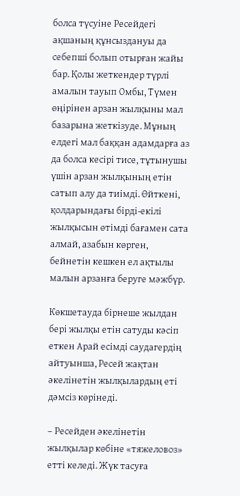болса түсуіне Ресейдегі ақшаның құнсыздануы да себепші болып отырған жайы бар. Қолы жеткендер түрлі амалын тауып Омбы, Түмен өңірінен арзан жылқыны мал базарына жеткізуде. Мұның елдегі мал баққан адамдарға аз да болса кесірі тисе, тұтынушы үшін арзан жылқының етін сатып алу да тиімді. Өйткені, қолдарындағы бірді-екілі жылқысын өтімді бағамен сата алмай, азабын көрген, бейнетін кешкен ел ақтылы малын арзанға беруге мәжбүр.

Көкшетауда бірнеше жылдан бері жылқы етін сатуды кәсіп еткен Арай есімді саудагердің айтуынша, Ресей жақтан әкелінетін жылқылардың еті дәмсіз көрінеді.

– Ресейден әкелінетін жылқылар көбіне «тяжеловоз» етті келеді. Жүк тасуға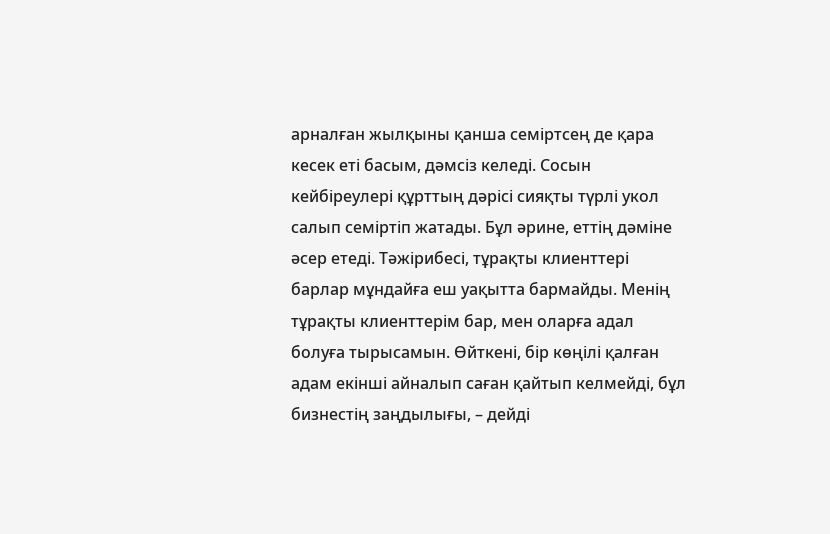арналған жылқыны қанша семіртсең де қара кесек еті басым, дәмсіз келеді. Сосын кейбіреулері құрттың дәрісі сияқты түрлі укол салып семіртіп жатады. Бұл әрине, еттің дәміне әсер етеді. Тәжірибесі, тұрақты клиенттері барлар мұндайға еш уақытта бармайды. Менің тұрақты клиенттерім бар, мен оларға адал болуға тырысамын. Өйткені, бір көңілі қалған адам екінші айналып саған қайтып келмейді, бұл бизнестің заңдылығы, – дейді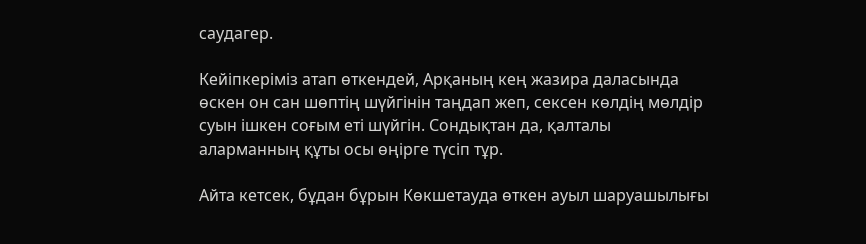саудагер.

Кейіпкеріміз атап өткендей, Арқаның кең жазира даласында өскен он сан шөптің шүйгінін таңдап жеп, сексен көлдің мөлдір суын ішкен соғым еті шүйгін. Сондықтан да, қалталы аларманның құты осы өңірге түсіп тұр.

Айта кетсек, бұдан бұрын Көкшетауда өткен ауыл шаруашылығы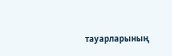тауарларының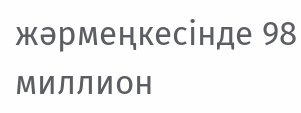жәрмеңкесінде 98 миллион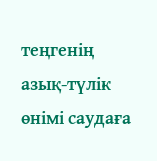теңгенің азық-түлік өнімі саудаға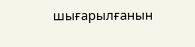шығарылғанын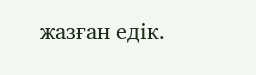жазған едік.